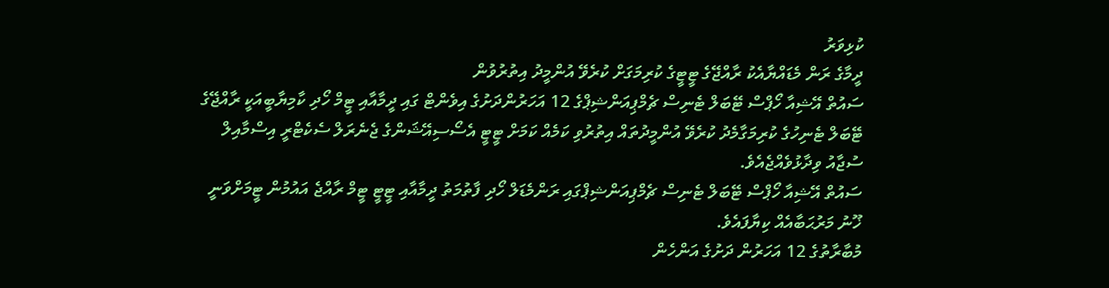ކުޅިވަރު
ދީމާގެ ރަން މެޑައްޔާއެކު ރާއްޖޭގެ ޓީޓީގެ ކުރިމަގަށް ކުރެވޭ އުންމީދު އިތުރުވުން
ސައުތް އޭޝިއާ ހޯޕްސް ޓޭބަލް ޓެނިސް ޗެމްޕިއަންޝިޕްގެ 12 އަހަރުންދަށުގެ އިވެންޓް ގައި ދީމާއާއި ޓީމް ހޯދި ކާމިޔާބީއަކީ ރާއްޖޭގެ ޓޭބަލް ޓެނިހުގެ ކުރިމަގާމެދު ކުރެވޭ އުންމީދުތައް އިތުރުވި ކަމެއް ކަމަށް ޓީޓީ އެސޯސިއޭޝަންގެ ޖެނެރަލް ސެކެޓްރީ އިސްމާއިލް ސުޖާއު ވިދާޅުވެއްޖެއެވެ.
ސައުތް އޭޝިއާ ހޯޕްސް ޓޭބަލް ޓެނިސް ޗެމްޕިއަންޝިޕްގައި ރަންމެޑަލް ހޯދި ފާތުމަތު ދީމާއާއި ޓީޓީ ޓީމް ރާއްޖެ އައުމުން ޓީމަށްވަނީ ޚޫނު މަރުޙަބާއެއް ކިޔާފައެވެ.
މުބާރާތުގެ 12 އަހަރުން ދަށުގެ އަންހެން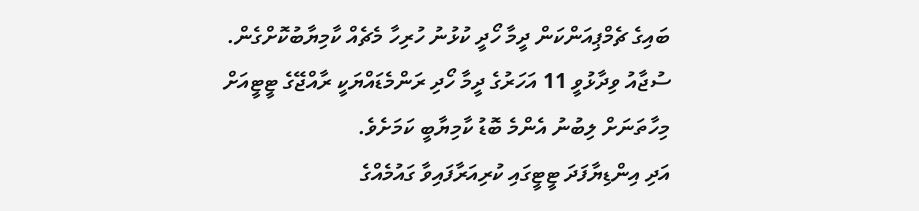ބައިގެ ޗެމްޕިއަންކަން ދީމާ ހޯދީ ކުޅުނު ހުރިހާ މެޗެއް ކާމިޔާބުކޮށްގެން. ސުޖާއު ވިދާޅުވީ 11 އަހަރުގެ ދީމާ ހޯދި ރަންމެޑައްޔަކީ ރާއްޖޭގެ ޓީޓީއަށް މިހާތަނަށް ލިބުނު އެންމެ ބޮޑު ކާމިޔާބީ ކަމަށެވެ.
އަދި އިންޑިޔާފަދަ ޓީޓީގައި ކުރިއަރާފައިވާ ގައުމެއްގެ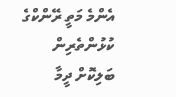އެންމެ މަތީ ރޭންކްގެ ކުޅުންތެރިން ބަލިކޮށް ދީމާ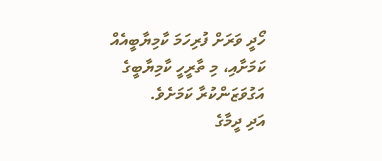ހޯދީ ވަރަށް ފުރިހަމަ ކާމިޔާބީއެއް ކަމަށާއި، މި ތާރީހީ ކާމިޔާބީގެ އަގުވަޒަންކުރާ ކަމަށެވެ.
އަދި ދީމާގެ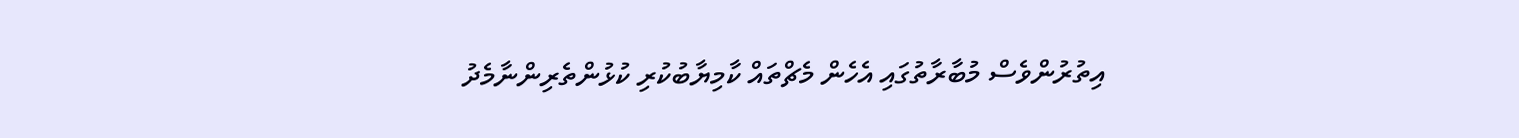އިތުރުންވެސް މުބާރާތުގައި އެހެން މެޗްތައް ކާމިޔާބުކުރި ކުޅުންތެރިންނާމެދު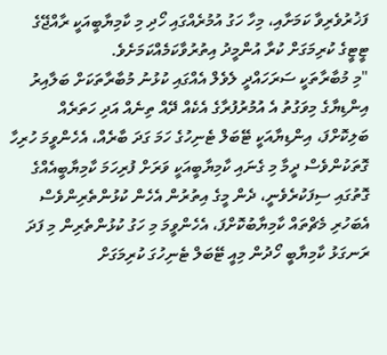ފަޚުރުވެރިވާ ކަމަށާއި، މިހާ ހަގު އުމުރެއްގައި ހޯދި މި ކާމިޔާބީއަކީ ރާއްޖޭގެ ޓީޓީގެ ކުރިމަގަށް ކުރާ އުންމީދު އިތުރުވާކަމެއްކަމަށެވެ.
"މި މުބާރާތަކީ ސަރަހައްދީ ލެވެލް އެއްގައި ކުޅުނު މުބާރާތަކަށް ބަލާއިރު އިންޑިޔާގެ މިވަގުތު އެ އުމުރުފުރާގެ އެކެއް ދޭއް ތިނެއް އަދި ހަތަރެއް ބަލިކޮށްފަ، އިންޑިޔާއަކީ ޓޭބަލް ޓެނިހުގެ ހަމަ ގަދަ ބާރެއް، އެހެންވީމަ ހުރިހާ ގޮތަކުންވެސް ދީމާ މި ގެނައި ކާމިޔާބީއަކީ ވަރަށް ފުރިހަމަ ކާމިޔާބީއެއްގެ ގޮތުގައި ސިފަކުރެވެނީ، ދެން މީގެ އިތުރުން އެހެން ކުޅުންތެރިންވެސް އެބަހުރި މެޗްތައް ކާމިޔާބުކޮށްފަ، އެހެންވީމަ މި ހަގު ކުޅުންތެރިން މި ފަދަ ރަނގަޅު ކާމިޔާބީ ހޯދުން މިއީ ޓޭބަލް ޓެނިހުގަ ކުރިމަގަށް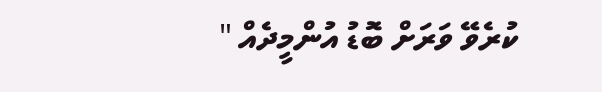ކުރެވޭ ވަރަށް ބޮޑު އުންމީދެއް "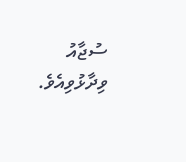ސުޖާއު ވިދާޅުވިއެވެ.